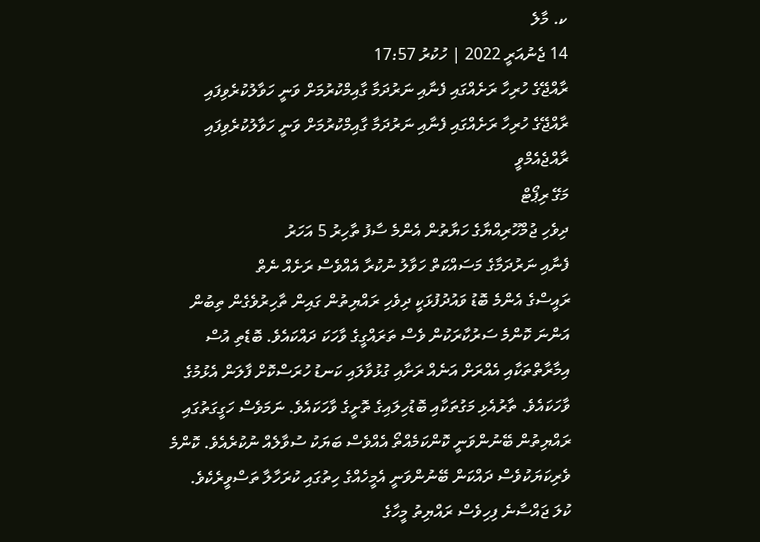ކ. މާލެ
14 ޖެނުއަރީ 2022 | ހުކުރު 17:57
ރާއްޖޭގެ ހުރިހާ ރަށެއްގައި ފެނާއި ނަރުދަމާ ގާއިމްކުރުމަށް ވަނީ ހަވާލުކުރެވިފައި
ރާއްޖޭގެ ހުރިހާ ރަށެއްގައި ފެނާއި ނަރުދަމާ ގާއިމްކުރުމަށް ވަނީ ހަވާލުކުރެވިފައި
ރާއްޖެއެމްވީ
މަގޭ ރިޕޯޓް
ދިވެހި ޖުމްހޫރިއްޔާގެ ހަޔާތުން އެންމެ ސާފު ތާހިރު 5 އަހަރު
ފެނާއި ނަރުދަމާގެ މަސައްކަތް ހަވާލު ނުކުރާ އެއްވެސް ރަށެއް ނެތް
ރައީސްގެ އެންމެ ބޮޑު ވައުދުފުޅަކީ ދިވެހި ރައްޔިތުން ގައިން ތާހިރުވެގެން ތިބުން
އަންނަ ކޮންމެ ސަރުކާރަކުން ވެސް ތަރައްގީގެ ވާހަކަ ދައްކައެވެ. ބޮޑެތި އުސް އިމާރާތްތަކާއި އެއްރަށް އަނެއް ރަށާއި ގުޅުވާލައި ކަނޑު ހުރަސްކޮށް ފާލަން އެޅުމުގެ ވާހަކައެވެ. ތާރުއެޅި މަގުތަކާއި ބޮޑުހިލައިގެ ތޮށީގެ ވާހަކައެވެ. ނަމަވެސް ހަގީގަތުގައި ރައްޔިތުން ބޭނުންވަނީ ކޮންކަމެއްތޯ އެއްވެސް ބަޔަކު ސުވާލެއް ނުކުރެއެވެ. ކޮންމެ ވެރިކަޔަކުވެސް ދައްކަން ބޭނުންވަނީ އެމީހެއްގެ ހިތުގައި ކުރަހާލާ ތަސްވީރެކެވެ. ކުލަ ޖައްސާނެ ފިހިވެސް ރައްޔިތު މީހާގެ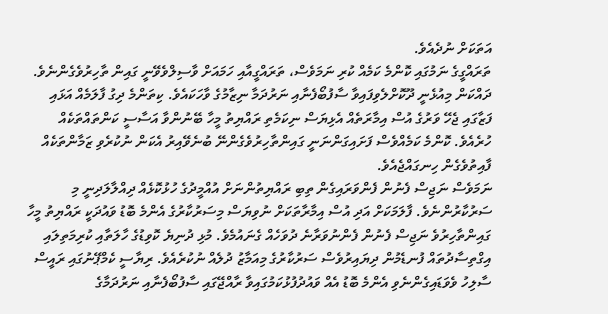އަތަކަށް ނުދެއެވެ.
ތަރައްގީގެ ނަމުގައި ކޮންމެ ކަމެއް ކުރި ނަމަވެސް، ތަރައްގީއާއި ހަމައަށް ވާސިލްވެވޭނީ ގައިން ތާހިރުވެގެންނެވެ. ދައްކަން މިއުޅެނީ ދޫކޮށްލެވިފައިވާ ސާފުބޯފެނާއި ނަރުދަމާ ނިޒާމުގެ ވާހަކައެވެ. ކިތަންމެ ދިގު ފާލަމެއް އަޅައި ފަޒާގައި ޖެހޭ ވަރުގެ އުސް އިމާރަތެއް އެޅިޔަސް ނިކަމެތި ރައްޔިތު މީހާ ބޭނުންވާ އަސާސީ ކަންތައްތަކެއް ހުރެއެވެ. ކޮންމެ ކަމެއްވެސް ފަށައިގަންނަނީ ގައިންތާހިރުވެގެންނޭ ބުނެވޭއިރު އެކަން ނުކުރެވި ޒަމާންތަކެއް ފާއިތުވެގެން ހިނގައްޖެއެވެ.
ނަމަވެސް ނަޖިސް ފެނުން ފެންވަރައިގެން ތިބި ރައްޔިތުންނަށް އުއްމީދުގެ ހުޅުކޮޅެއް ދިއްލާލަދިނީ މި ސަރުކާރުންނެވެ. ފާލަމަކަށް އަދި އުސް އިމާރާތަކަށް ނުވިޔަސް މިސަރުކާރުގެ އެންމެ ބޮޑު ވައުދަކީ ރައްޔިތު މީހާ ގައިންތާހިރުވެ ނަޖިސް ފެނުން ފެންނުވަރާނެ ދުވަހެއް ގެނައުމެވެ. މުޅި ދުނިޔެ ކޮވިޑުގެ ހާލަތާއި ކުރިމަތިލައި އިގްތިސާދުތައް ފުނޑެމުން ދިޔައިރުވެސް ސަރުކާރުގެ މިއަމާޒު ދުލެއް ނުކުރެއެވެ. ރިޔާސީ ކެމްޕޭނުގައި ރައީސް ސާލިހު ވެވަޑައިގެންނެވި އެންމެ ބޮޑު އެއް ވައުދުފުޅުކަމުގައިވާ ރާއްޖޭގައި ސާފުބޯފެނާއި ނަރުދަމާގެ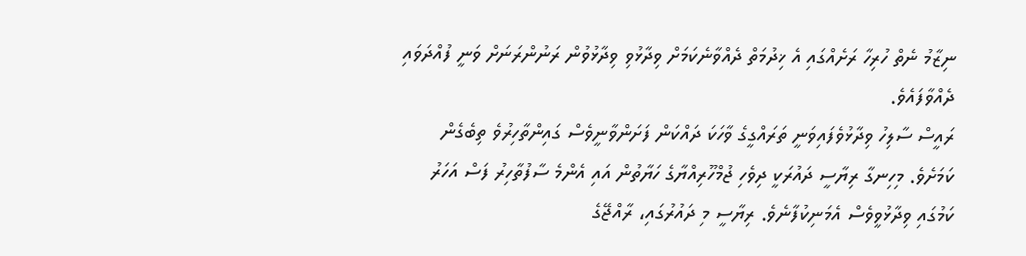ނިޒާމު ނެތް ހުރިހާ ރަށެއްގައި އެ ޚިދުމަތް ދެއްވާނެކަމަށް ވިދާޅުވި ވިދާޅުވުން ރަނުންރަނަށް ވަނީ ފުއްދަވައި ދެއްވާފައެވެ.
ރައީސް ސާލިހު ވިދާޅުވެފައިވަނީ ތަރައްގީގެ ވާހަކަ ދައްކަން ފަށަންވާނީވެސް ގައިންތާހިރުވެ ތިބެގެން ކަމަށެވެ. މިހިނގާ ރިޔާސީ ދައުރަކީ ދިވެހި ޖުމްހޫރިއްޔާގެ ހަޔާތުން އައި އެންމެ ސާފުތާހިރު ފަސް އަހަރު ކަމުގައި ވިދާޅުވީވެސް އެމަނިކުފާނެވެ. ރިޔާސީ މި ދައުރުގައި، ރާއްޖޭގެ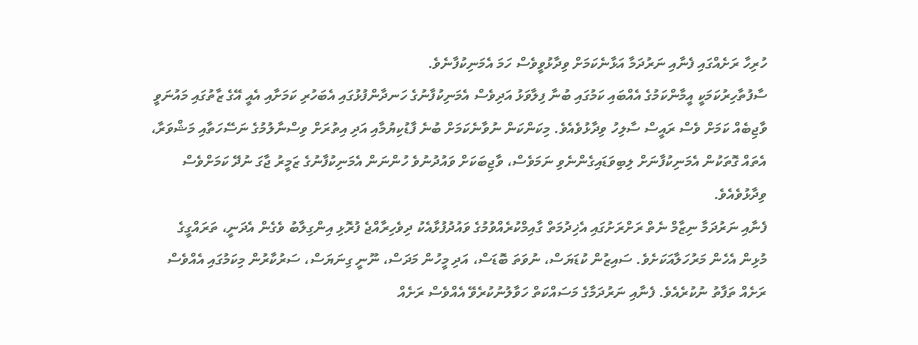ހުރިހާ ރަށެއްގައި ފެނާއި ނަރުދަމާ އަޅާނެކަމަށް ވިދާޅުވީވެސް ހަމަ އެމަނިކުފާނެވެ.
ސާފުތާހިރުކަމަކީ އީމާންކަމުގެ އެއްބައި ކަމުގައި ބުނާ ފިލާވަޅު އަދިވެސް އެމަނިކުފާނުގެ ހަނދާންފުޅުގައި އެބަހުރި ކަމަށާއި އެއީ އޭގެ ޒާތުގައި މައުނަވީ ވާޖިބެއް ކަމަށް ވެސް ރައީސް ސާލިހު ވިދާޅުވެއެވެ. މިކަންކަން ނުވާނެކަމަށް ބުނެ ފާޑުކިޔުމާއި އަދި އިތުރަށް ވިސްނާލުމުގެ ނަސޭހަތާއި މަޝްވަރާ، އެތައް ގޮތަކުން އެމަނިކުފާނަށް ލިބިވަޑައިގެންނެވި ނަމަވެސް، ވާޖިބަކަށް ވައުދުނުވެ ހުންނަން އެމަނިކުފާނުގެ ޒަމީރު ޖާގަ ނުދޭ ކަމަށްވެސް ވިދާޅުވެއެވެ.
ފެނާއި ނަރުދަމާ ނިޒާމް ނެތް ރަށްރަށުގައި އެޚިދުމަތް ގާއިމްކުރެއްވުމުގެ ވައުދުފުޅާއެކު ދިވެހިރާއްޖެ ފުރޮޅި އިންގިލާބު ވެގެން އެދަނީ، ތަރައްގީގެ މުޅިން އެހެން މަރުހަލާއަކަށެވެ. ސައިޒުން ކުޑަޔަސް، ނުވަތަ ބޮޑަސް، އަދި މީހުން މަދަސް، ނޫނީ ގިނަޔަސް، ސަރުކާރުން މިކަމުގައި އެއްވެސް ރަށެއް ތަފާތު ނުކުރެއެވެ. ފެނާއި ނަރުދަމާގެ މަސައްކަތް ހަވާލުނުކުރެވޭ އެއްވެސް ރަށެއް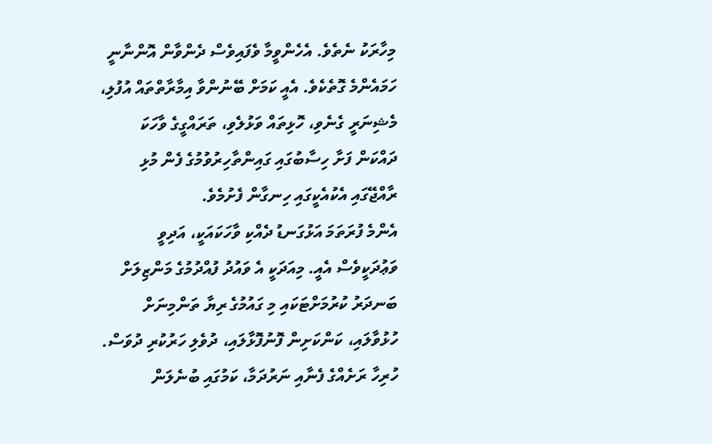މިހާރަކު ނެތެވެ. އެހެންވީމާ ވެފައިވެސް ދެންވާން އޮންނާނީ ހަމައެންމެ ގޮތެކެވެ. އެއީ ކަމަށް ބޭނުންވާ އިމާރާތްތައް އުފުލި، މެޝިނަރީ ގެނެވި، ހޮޅިތައް ވަޅުލެވި، ތަރައްގީގެ ވާހަކަ ދައްކަން ފަށާ ހިސާބުގައި ގައިންތާހިރުވުމުގެ ފެން މުޅި ރާއްޖޭގައި އެކުއެކީގައި ހިނގާން ފެށުމެވެ.
އެންމެ ފުރަތަމަ އަޅުގަނޑު ދެއްކި ވާހަކައަކީ، އަދިވީ ވަޢުދަކީވެސް އެއީ. މިއަދަކީ އެ ވައުދު ފުއްދުމުގެ މަންޒިލަށް ބަނދަރު ކުރުމަށްޓަކައި މި ގައުމުގެ ރިޔާ ތަންމިނަށް ހުޅުވާލައި، ކަންކަށިން ފޮނުފޮޅާލައި، ދުވެލި ހަރުކުރި ދުވަސް. ހުރިހާ ރަށެއްގެ ފެނާއި ނަރުދަމާ، ކަމުގައި ބުނެލަން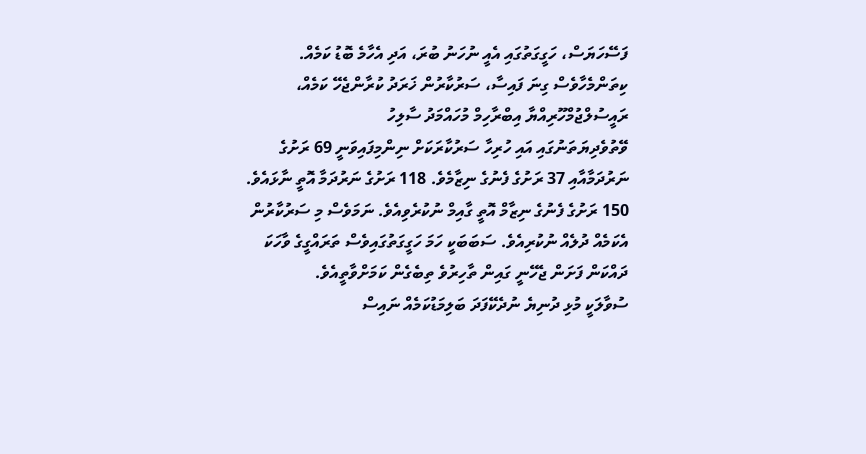ފަސޭހަޔަސް، ހަގީގަތުގައި އެއީ ނުހަނު ބުރަ، އަދި އެހާމެ ބޮޑު ކަމެއް. ކިތަންމެހާވެސް ގިނަ ފައިސާ، ސަރުކާރުން ޚަރަދު ކުރާންޖެހޭ ކަމެއް،
ރައީސުލްޖުމްހޫރިއްޔާ އިބްރާހިމް މުހައްމަދު ސާލިހު
ވޭތުވެދިޔަތަނުގައި އައި ހުރިހާ ސަރުކާރަކަށް ނިންމިފައިވަނީ 69 ރަށުގެ ނަރުދަމާއާއި 37 ރަށުގެ ފެނުގެ ނިޒާމެވެ. 118 ރަށުގެ ނަރުދަމާ އޮތީ ނާޅައެވެ. 150 ރަށުގެ ފެނުގެ ނިޒާމް އޮތީ ގާއިމް ނުކުރެވިއެވެ. ނަމަވެސް މި ސަރުކާރުން އެކަމެއް ދުލެއް ނުކުރިއެވެ. ސަބަބަކީ ހަމަ ހަގީގަތުގައިވެސް ތަރައްގީގެ ވާހަކަ ދައްކަން ފަށަން ޖެހޭނީ ގައިން ތާހިރުވެ ތިބެގެން ކަމަށްވާތީއެވެ.
ސުވާލަކީ މުޅި ދުނިޔެ ނުދެކޭފަދަ ބަލިމަޑުކަމެއް ނައިސް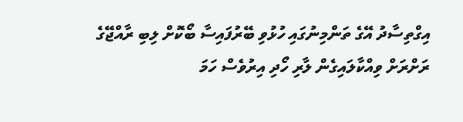އިގްތިސާދު އޭގެ ތަންމިނުގައި ހުޅުވި ބޭރުފައިސާ ބޯކޮށް ލިބި ރާއްޖޭގެ ރަށްރަށް ވިއްކާލައިގެން ލާރި ހޯދި އިރުވެސް ހަމަ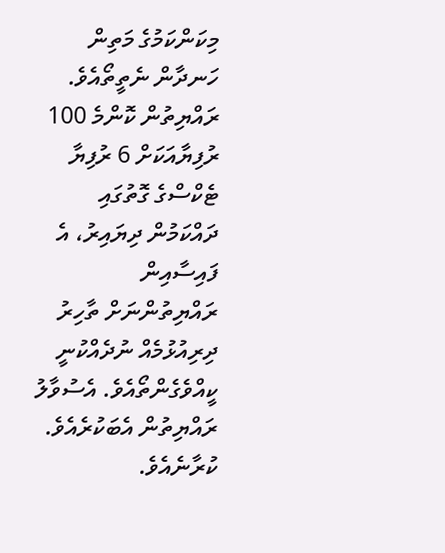މިކަންކަމުގެ މަތިން ހަނދާން ނެތީތޯއެވެ. ރައްޔިތުން ކޮންމެ 100 ރުފިޔާއަކަށް 6 ރުފިޔާ ޓެކްސްގެ ގޮތުގައި ދައްކަމުން ދިޔައިރު، އެ ފައިސާއިން ރައްޔިތުންނަށް ތާހިރު ދިރިއުޅުމެއް ނުދެއްކުނީ ކީއްވެގެންތޯއެވެ. އެސުވާލު ރައްޔިތުން އެބަކުރެއެވެ. ކުރާނެއެވެ.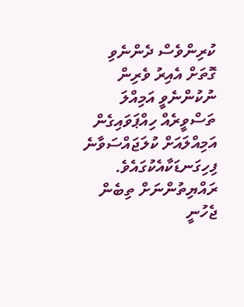ކުރިންވެސް ދެންނެވި ގޮތަށް އެއިރު ވެރިން ނުކުންނެވީ އަމިއްލަ ތަސްވީރެއް ހިއްޕަވައިގެން އަމިއްލައަށް ކުލަޖައްސަވާނެ ފިހިގަނޑަކާއެކުގައެވެ. ރައްޔިތުންނަށް ތިބެން ޖެހުނީ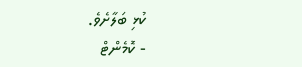ކުޅި ބަލާށެވެ.
- ކޮމެންޓް